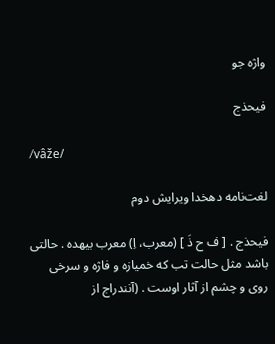واژه جو

فیحذج

/vâže/

لغت‌نامه دهخدا ویرایش دوم

فیحذج . [ ف ح ذَ ] (معرب، اِ) معرب بیهده . حالتی باشد مثل حالت تب که خمیازه و فاژه و سرخی روی و چشم از آثار اوست . (آنندراج از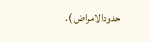حدودالامراض ).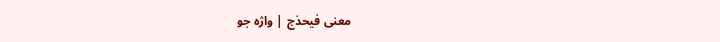معنی فیحذج | واژه جو